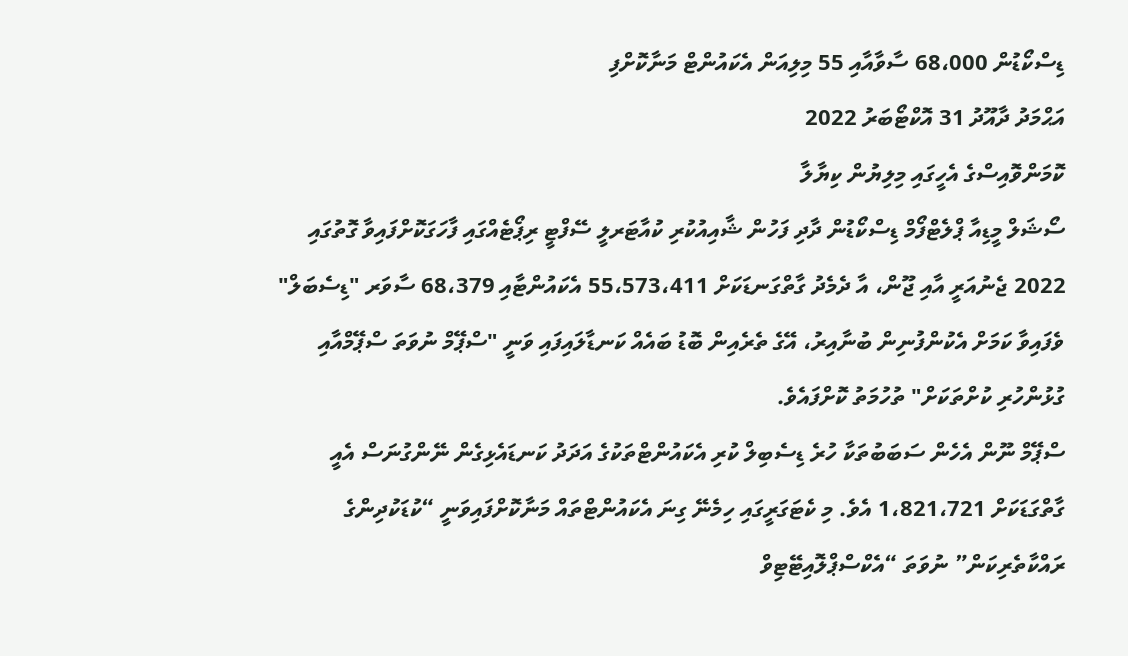ޑިސްކޯޑުން 68،000 ސާވާއާއި 55 މިލިއަން އެކައުންޓް މަނާކޮށްފި
އަޙްމަދު ދާއޫދު 31 އޮކްޓޯބަރު 2022
ކޮމަންވޮއިސްގެ އެހީގައި މިލިޔުން ކިޔާލާ
ސޯޝަލް މީޑިއާ ޕްލެޓްފޯމް ޑިސްކޯޑުން ދާދި ފަހުން ޝާއިއުކުރި ކުއާޓަރލީ ސޭފްޓީ ރިޕޯޓެއްގައި ފާހަގަކޮށްފައިވާ ގޮތުގައި 2022 ޖެނުއަރީ އާއި ޖޫން، އާ ދެމެދު ގާތްގަނޑަކަށް 55،573،411 އެކައުންޓާއި 68،379 ސާވަރ "ޑިސެބަލް" ވެފައިވާ ކަމަށް އެކުންފުނިން ބުނާއިރު، އޭގެ ތެރެއިން ބޮޑު ބައެއް ކަނޑާލައިފައި ވަނީ "ސްޕޭމް ނުވަތަ ސްޕޭމްއާއި ގުޅުންހުރި ކުށްތަކަށް" ތުހުމަތު ކޮށްފައެވެ.
ސްޕޭމް ނޫން އެހެން ސަބަބުތަކާ ހުރެ ޑިސެބިލް ކުރި އެކައުންޓްތަކުގެ އަދަދު ކަނޑައެޅިގެން ނޭންގުނަސް އެއީ ގާތްގަޑަކަށް 1،821،721 އެވެ. މި ކެޓަގަރީގައި ހިމެނޭ ގިނަ އެކައުންޓްތައް މަނާކޮށްފައިވަނީ “ކުޑަކުދިންގެ ރައްކާތެރިކަން” ނުވަތަ “އެކްސްޕްލޮއިޓޭޓިވް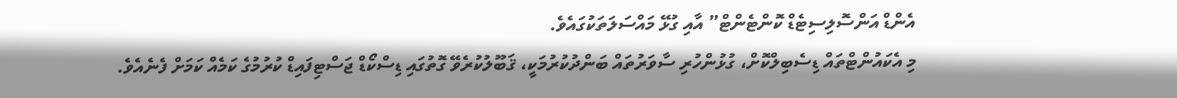އެންޑް އަންސޮލިސިޓެޑް ކޮންޓެންޓް” އާއި ގުޅޭ މައްސަލަތަކުގައެވެ.
މި އެކައުންޓްތައް ޑިސެބިލްކޮށް، ގުޅުންހުރި ސާވަރުތައް ބަންދުކުރުމަކީ، ޤަބޫލުކުރެވޭ ގޮތުގައި ޑިސްކޯޑް ޖަސްޓިފައިޑް ކުރުމުގެ ކަމެއް ކަމަށް ފެނެއެވެ.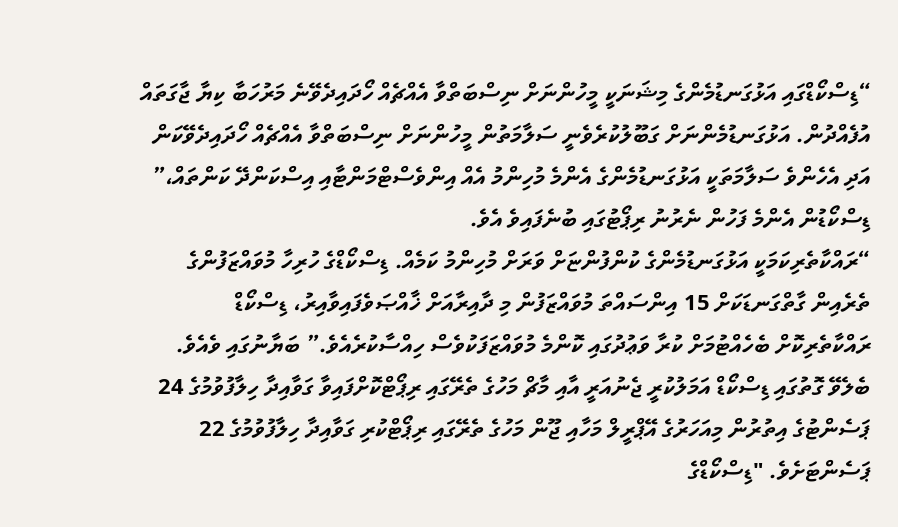“ޑިސްކޯޑްގައި އަޅުގަނޑުމެންގެ މިޝަނަކީ މީހުންނަށް ނިސްބަތްވާ އެއްޗެއް ހޯދައިދެވޭނެ މަރުހަބާ ކިޔާ ޖާގަތައް އުފެއްދުން. އަޅުގަނޑުމެންނަށް ގަބޫލުކުރެވެނީ ސަލާމަތުން މީހުންނަށް ނިސްބަތްވާ އެއްޗެއް ހޯދައިދެވޭކަން އަދި އެހެންވެ ސަލާމަތަކީ އަޅުގަނޑުމެންގެ އެންމެ މުހިންމު އެއް އިންވެސްޓްމަންޓާއި އިސްކަންދޭ ކަންތައް،” ޑިސްކޯޑުން އެންމެ ފަހުން ނެރުނު ރިޕޯޓުގައި ބުނެފައިވެ އެވެ.
“ރައްކާތެރިކަމަކީ އަޅުގަނޑުމެންގެ ކުންފުންޏަށް ވަރަށް މުހިންމު ކަމެއް. ޑިސްކޯޑްގެ ހުރިހާ މުވައްޒަފުންގެ ތެރެއިން ގާތްގަނޑަކަށް 15 އިންސައްތަ މުވައްޒަފުން މި ދާއިރާއަށް ޚާއްޞަވެފައިވާއިރު، ޑިސްކޯޑް ރައްކާތެރިކޮށް ބެހެއްޓުމަށް ކުރާ ވަޢުދުގައި ކޮންމެ މުވައްޒަފަކުވެސް ހިއްސާކުރެއެވެ.” ބަޔާނުގައި ވެއެވެ.
ބެލެވޭ ގޮތުގައި ޑިސްކޯޑް އަމަލުކުރީ ޖެނުއަރީ އާއި މާޗް މަހުގެ ތެރޭގައި ރިޕޯޓްކޮށްފައިވާ ގަވާއިދާ ހިލާފުވުމުގެ 24 ޕަސެންޓުގެ އިތުރުން މިއަހަރުގެ އޭޕްރީލް މަހާއި ޖޫން މަހުގެ ތެރޭގައި ރިޕޯޓްކުރި ގަވާއިދާ ހިލާފުވުމުގެ 22 ޕަސެންޓަށެވެ. "ޑިސްކޯޑްގެ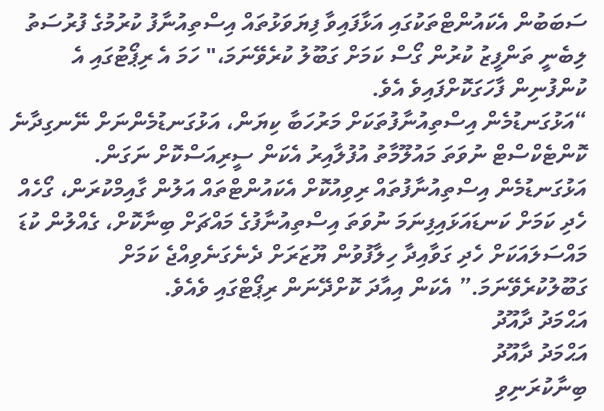ސަބަބުން އެކައުންޓްތަކުގައި އަޅާފައިވާ ފިޔަވަޅުތައް އިސްތިއުނާފު ކުރުމުގެ ފުރުސަތު ލިބެނީ ތަންފީޒު ކުރުން ގޯސް ކަމަށް ގަބޫލު ކުރެވޭނަމަ،" ހަމަ އެ ރިޕޯޓުގައި އެ ކުންފުނިން ފާހަގަކޮށްފައިވެ އެވެ.
“އަޅުގަނޑުމެން އިސްތިއުނާފުތަކަށް މަރުހަބާ ކިޔަން، އަޅުގަނޑުމެންނަށް ނޭނގިދާނެ ކޮންޓެކްސްޓް ނުވަތަ މައުލޫމާތު އުފުލާއިރު އެކަން ސީރިއަސްކޮށް ނަގަން. އަޅުގަނޑުމެން އިސްތިއުނާފުތައް ރިވިއުކޮށް އެކައުންޓްތައް އަލުން ގާއިމްކުރަން، ގޯހެއް ހެދި ކަމަށް ކަނޑައަޅައިފިނަމަ ނުވަތަ އިސްތިއުނާފުގެ މައްޗަށް ބިނާކޮށް، ގެއްލުން ކުޑަ މައްސަލައަކަށް ހެދި ގަވާއިދާ ހިލާފުވުން ޔޫޒަރަށް ދެނެގަނެވިއްޖެ ކަމަށް ގަބޫލުކުރެވޭނަމަ.” އެކަން އިއާދަ ކޮށްދޭނަން ރިޕޯޓްގައި ވެއެވެ.
އަޙްމަދު ދާއޫދު
އަޙްމަދު ދާއޫދު
ބިނާކުރަނިވި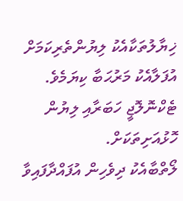ޚިޔާލުތަކާއެކު ލިޔުންތެރިކަމަށް އުފަލާއެކު މަރުޙަބާ ކިޔަމެވެ.
ޓެކްނޮލޮޖީ ހަބަރާއި ލިޔުން ހޮޅުއަށިތަކަށް.
ލޯތްބާއެކު ދިވެހިން އުފައްދާފައިވާ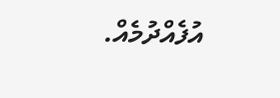އުފެއްދުމެއް.